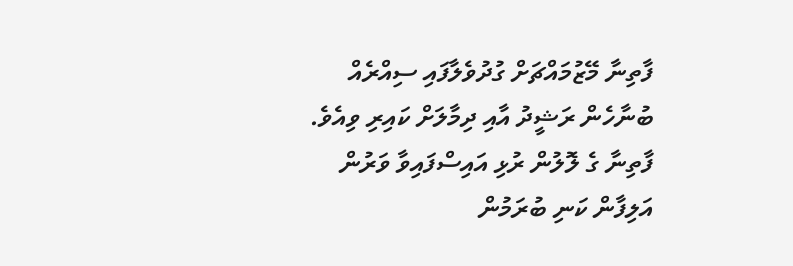ފާތިނާ މޭޒުމައްޗަށް ގުދުވެލާފައި ސިއްރެއް ބުނާހެން ރަޝީދު އާއި ދިމާލަށް ކައިރި ވިއެވެ. ފާތިނާ ގެ ލޮލުން ރުޅި އައިސްފައިވާ ވަރުން އަލިފާން ކަނި ބުރަމުން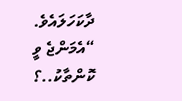ދާކަހަލައެވެ. “އެމަންޖެ ވީ ކޮންތާކު..؟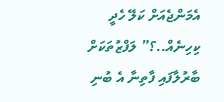އެމަންޖެއަށް ކަލޭ ހެދީ ކިހިނެއް..؟” ލަފްޒުތަކަށް ބާރުލާފައި ފާތިނާ އެ ބުނި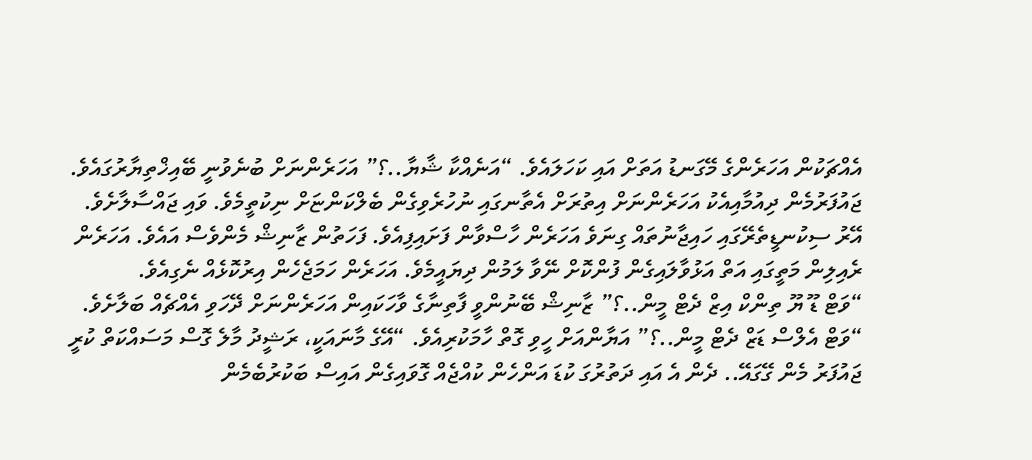އެއްޗަކުން އަހަރެންގެ މޭގަނޑު އަތަށް އައި ކަހަލައެވެ. “އަނެއްކާ ޝާޔާ..؟” އަހަރެންނަށް ބުނެވުނީ ބޭއިޚްތިޔާރުގައެވެ.
ޖައުފަރުމެން ދިއުމާއިއެކު އަހަރެންނަށް އިތުރަށް އެތާނގައި ނުހުރެވިގެން ބެލްކަންޏަށް ނިކުތީމެވެ. ވައި ޖައްސާލާށެވެ. އޭރު ސިކުނޑީތެރޭގައި ހައިޖާނުތައް ގިނަވެ އަހަރެން ހާސްވާން ފަށައިފިއެވެ. ފަހަތުން ޒާނިޝް މެންވެސް އައެވެ. އަހަރެން ރެއިލިން މަތީގައި އަތް އަޅުވާލައިގެން ފުންކޮށް ނޭވާ ލަމުން ދިޔައީމެވެ. އަހަރެން ހަމަޖެހެން އިރުކޮޅެއް ނެގިއެވެ.
“ވަޓް ޑޫ ޔޫ ތިންކް އިޒް ދެޓް މީން..؟” ޒާނިޝް ބޭނުންވީ ފާތިނާގެ ވާހަކައިން އަހަރެންނަށް ދޭހަވި އެއްޗެއް ބަލާށެވެ.
“ވަޓް އެލްސް ޑަޒް ދެޓް މީން..؟” އަޔާންއަށް ހީވި ގޮތް ހާމަކުރިއެވެ. “އޭގެ މާނައަކީ، ރަޝީދު މާލެ ގޮސް މަސައްކަތް ކުރީ ޖައުފަރު މެން ގޭގައޭ.. ދެން އެ އައި ދަތުރުގަ ކުޑަ އަންހެން ކުއްޖެއް ގޮވައިގެން އައިސް ބަކުރުބެމެން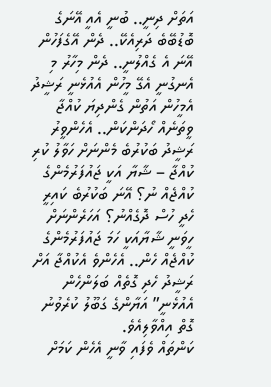އަތަށް ދިނީ.. ބުނީ އެއީ އޭނަގެ ބޮޑުބޭބެ ދަރިއެކޭ.. ދެން އޭގެފަހުން އޭނަ އެ ގެއްލުނީ.. ދެން މިހާރު މި އެނގުނީ އެގޭ މީހުން އެއުޅެނީ ރަޝީދު އެމީހުން އަތުން ގެންދިޔަ ކުއްޖާ ވީތަނެއް ހޯދަންކަން.. އެހެންވީރު ރަޝީދު ބަކުރުބެ މެންނަށް ހަވާލު ކުރި ކުއްޖާ – ޝާޔާ އަކީ ޖައުފަރުމެންގެ ކުއްޖެއް ނު؟ އޭނަ ބަކުރުބެ ކައިރީ ހެދީ ހުސް ދޮގެއްނު؟ އަހަރެންނަށް ހީވަނީ ޝާޔާއަކީ ހަމަ ޖައުފަރުމެންގެ ކުއްޖެއް ހެން.. އެހެންވެ އެކުއްޖާ އަށް ރަޝީދު ހެދި ގޮތެއް ބަލަންހެން އެއުޅެނީ” އަޔާންގެ ގަބޫލު ކުރެވުނު ގޮތް އިއްވާލިއެވެ.
ކަންތައް ވެފައި ވާނީ އެހެން ކަމަށް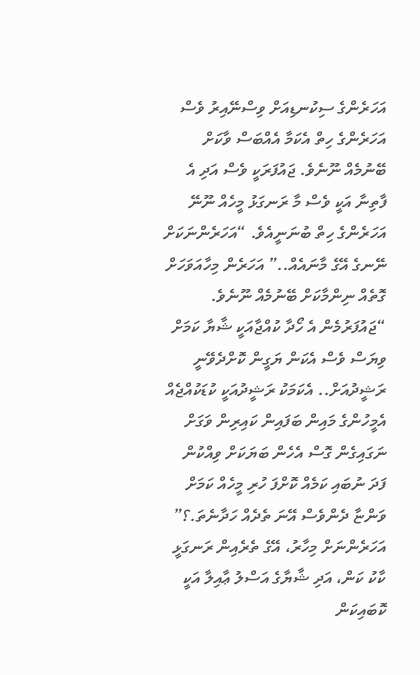އަހަރެންގެ ސިކުނޑިއަށް ވިސްނޭއިރު ވެސް އަހަރެންގެ ހިތް އެކަމާ އެއްބަސް ވާކަށް ބޭނުމެއް ނޫނެވެ. ޖައުފަރަކީ ވެސް އަދި އެ ފާތިނާ އަކީ ވެސް މާ ރަނގަޅު މީހެއް ނޫނޭ އަހަރެންގެ ހިތް ބުނަނީއެވެ. “އަހަރެންނަކަށް ނޭނގެ އޭގެ މާނައެއް..” އަހަރެން މިހާއަވަހަށް ގޮތެއް ނިންމާކަށް ބޭނުމެއް ނޫނެވެ. “ޖައުފަރުމެން އެ ހޯދާ ކުއްޖާއަކީ ޝާޔާ ކަމަށް ވިޔަސް ވެސް އެކަން ޔަގީން ކޮށްދެވޭނީ ރަޝީދުއަށް.. އެކަމަކު ރަޝީދުއަކީ ކުޑަކުއްޖެއް އެމީހުންގެ މައިން ބަފައިން ކައިރިން ވަގަށް ނަގައިގެން ގޮސް އެހެން ބަޔަކަށް ވިއްކުން ފަދަ ނުބައި ކަމެއް ކޮށްފަ ހުރި މީހެއް ކަމަށް ވަންޏާ ދެންވެސް އޭނަ ތެދެއް ހަދާނެތަ.؟” އަހަރެންނަށް މިހާރު، އޭގެ ތެރެއިން ރަނގަޅީ ކާކު ކަން، އަދި ޝާޔާގެ އަސްލު ޢާއިލާ އަކީ ކޮބައިކަން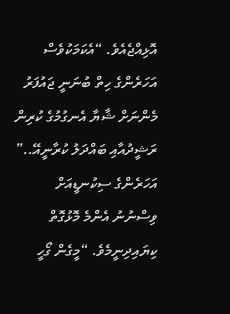އޮޅިއްޖެއެވެ. “އެކަމަކުވެސް އަހަރެންގެ ހިތް ބުނަނީ ޖައުފަރު މެންނަށް ޝާޔާ އެނގުމުގެ ކުރިން ރަޝީދުއާއި ބައްދަލު ކުރާނީއޭ..” އަހަރެންގެ ސިކުނޑީއަށް ވިސްނުނު އެންމެ މޮޅުގޮތް ކިޔައިދިނީމެވެ. “މީގެން ގޯހީ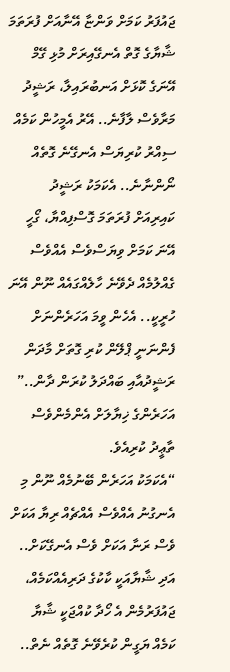ޖައުފަރު ކަމަށް ވަންޏާ އޭނާއަށް ފުރަތަމަ ޝާޔާގެ ގޮތް އެނގޭއިރަށް މުޅި ގޭމް އޭނަގެ ކޮޅަށް އަނބުރައިލާ، ރަޝީދު މަރާވެސް ލާފާނެ.. އޭރު އެމީހުން ކަމެއް ސިއްރު ކުރިޔަސް އެނގޭނެ ގޮތެއް ނޯންނާނެ.. އެކަމަކު ރަޝީދު ކައިރިއަށް ފުރަތަމަ ގޮސްފިއްޔާ، ގޯހީ އޭނަ ކަމަށް ވިޔަސްވެސް އެއްވެސް ގެއްލުމެއް ދެވޭނެ ހާލެއްގައެއް ނޫން އޭނަ ހުރީކީ.. އެހެން ވީމަ އަހަރެންނަށް ފެންނަނީ ޕްލޭން ކުރި ގޮތަށް މާދަން ރަޝީދުއާއި ބައްދަލު ކުރަން ދާން..” އަހަރެންގެ ޚިޔާލަށް އެންމެންވެސް ތާޢީދު ކުރިއެވެ.
“އެކަމަކު އަހަރެން ބޭނުމެއް ނޫން މި އެނގުނު އެއްވެސް އެއްޗެއް ރިޔާ އަކަށް ވެސް ރަނާ އަކަށް ވެސް އެނގޭކަށް.. އަދި ޝާޔާއަކީ ކާކުގެ ދަރިއެއްކަމެއް، ޖައުފަރުމެން އެ ހޯދާ ކުއްޖަކީ ޝާޔާ ކަމެއް ޔަގީން ކުރެވޭނެ ގޮތެއް ނެތް..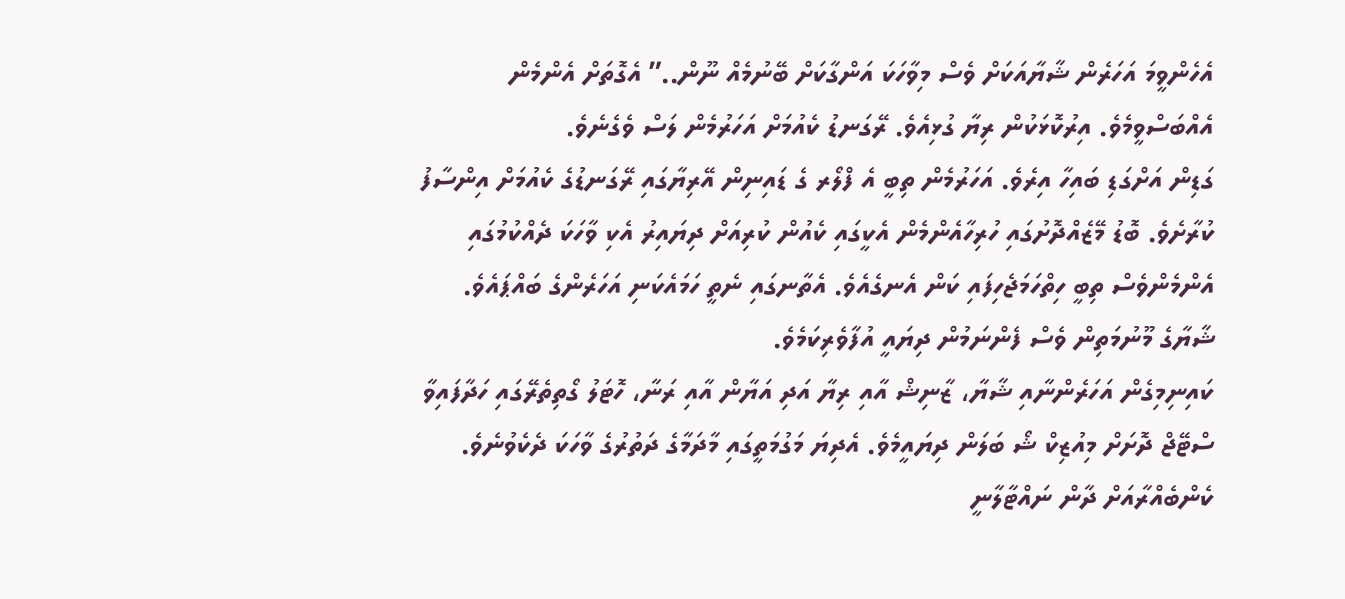އެހެންވީމަ އަހަރެން ޝާޔާއަކަށް ވެސް މިވާހަކަ އަންގާކަށް ބޭނުމެއް ނޫން..” އެގޮތަށް އެންމެން އެއްބަސްވީމެވެ. އިރުކޮޅަކުން ރިޔާ ގުޅިއެވެ. ރޭގަނޑު ކެއުމަށް އަހަރުމެން ލަސް ވެގެނެވެ.
ގަޑިން އަށްގަޑި ބައިހާ އިރެވެ. އަހަރުމެން ތިބީ އެ ފްލޯރ ގެ ޑައިނިން އޭރިޔާގައި ރޭގަނޑުގެ ކެއުމަށް އިންސާފު ކުރާށެވެ. ބޮޑު މޭޒެއްދޮށުގައި ހުރިހާއެންމެން އެކީގައި ކެއުން ކުރިއަށް ދިޔައިރު އެކި ވާހަކަ ދެއްކުމުގައި އެންމެންވެސް ތިބީ ހިތްހަމަޖެހިފައި ކަން އެނގެއެވެ. އެތާނގައި ނެތީ ހަމައެކަނި އަހަރެންގެ ބައްޕައެވެ. ޝާޔާގެ މޫނުމަތިން ވެސް ފެންނަމުން ދިޔައީ އުފާވެރިކަމެވެ.
ކައިނިމިގެން އަހަރެންނާއި ޝާޔާ، ޒާނިޝް އާއި ރިޔާ އަދި އަޔާން އާއި ރަނާ، ހޮޓަލު ގޯތިތެރޭގައި ހަދާފައިވާ ސްޓޭޖް ދޮށަށް މިއުޒިކް ޝޯ ބަލަން ދިޔައީމެވެ. އެދިޔަ މަގުމަތީގައި މާދަމާގެ ދަތުރުގެ ވާހަކަ ދެކެވުނެވެ. ކެންބެއްރާއަށް ދާން ނައްޓާލާނީ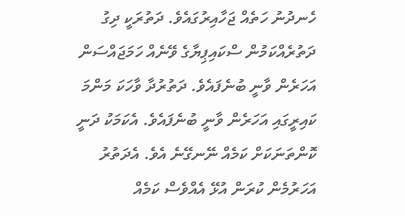ހެނދުނު ހަތެއް ޖަހާއިރުގައެވެ. ދަތުރަކީ ދިގު ދަތުރެއްކަމުން ސްކައިޕިޔާގެ ވޭނެއް ހަމަޖައްސަން އަހަރެން ވާނީ ބުނެފައެވެ. ދަތުރުދާ ވާހަކަ މަންމަ ކައިރީގައި އަހަރެން ވާނީ ބުނެފައެވެ. އެކަމަކު ދަނީ ކޮންތަނަކަށް ކަމެއް ނޭނގޭނެ އެވެ. އެދަތުރު އަހަރުމެން ކުރަން އުޅޭ އެއްވެސް ކަމެއް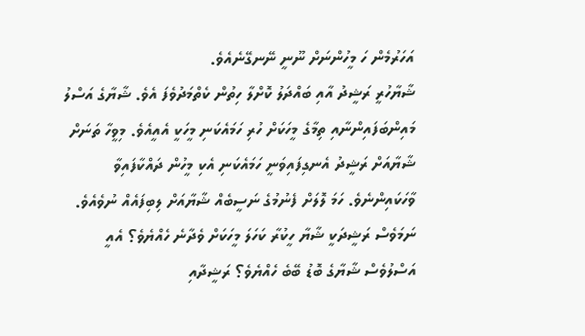އަހަރުމެން ހަ މީހުންނަށް ނޫނީ ނޭނގޭނެއެވެ.
ޝާޔާހުރީ ރަޝީދު އާއި ބައްދަލު ކޮށްލާ ހިތުން ކެތްމަދުވެފަ އެވެ. ޝާޔާގެ އަސްލު މައިންބަފައިންނާއި ތިމާގެ މީހަކަށް ހުރި ހަމައެކަނި މީހަކީ އެއީއެވެ. މިވީހާ ތަނަށް ޝާޔާއަށް ރަޝީދު އެނގިފައިވަނީ ހަމައެކަނި އެކި މީހުން ދައްކާފައިވާ ވާހަކައިންނެވެ. ހަމަ ލޮލަށް ފެނުމުގެ ނަސީބެއް ޝާޔާއަށް ލިބިފައެއް ނުވެއެވެ. ނަމަވެސް ރަޝީދަކީ ޝާޔާ ހީކުރާ ކަހަލަ މީހަކަށް ވެދާނެ ހެއްޔެވެ؟ އެއީ އަސްލުވެސް ޝާޔާގެ ބޮޑު ބޭބެ ހެއްޔެވެ؟ ރަޝީދާއި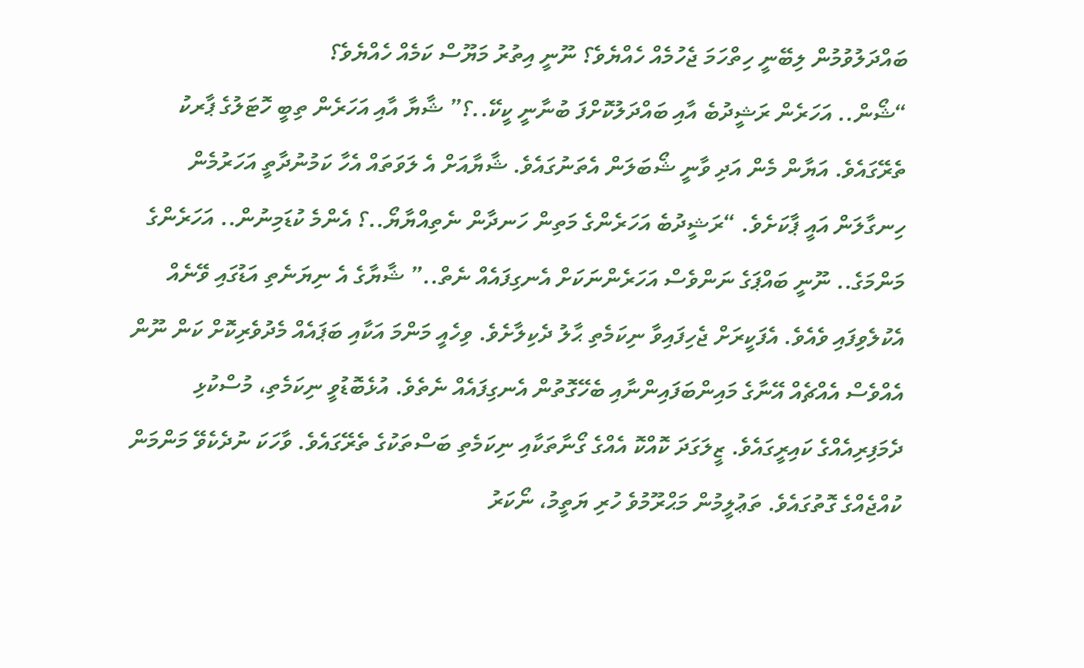ބައްދަލުވުމުން ލިބޭނީ ހިތްހަމަ ޖެހުމެއް ހެއްޔެވެ؟ ނޫނީ އިތުރު މަޔޫސް ކަމެއް ހެއްޔެވެ؟
“ޝޯން.. އަހަރެން ރަޝީދުބެ އާއި ބައްދަލުކޮށްފަ ބުނާނީ ކީކޭ..؟” ޝާޔާ އާއި އަހަރެން ތިބީ ހޮޓަލުގެ ޕާރކު ތެރޭގައެވެ. އަޔާން މެން އަދި ވާނީ ޝޯބަލަން އެތަނުގައެވެ. ޝާޔާއަށް އެ ލަވަތައް އެހާ ކަމުނުދާތީ އަހަރުމެން ހިނގާލަން އައީ ޕާކަށެވެ. “ރަޝީދުބެ އަހަރެންގެ މަތިން ހަނދާން ނެތިއްޔާޔޯ..؟ އެންމެ ކުޑަމިނުން.. އަހަރެންގެ މަންމަގެ.. ނޫނީ ބައްޕަގެ ނަންވެސް އަހަރެންނަކަށް އެނގިފައެއް ނެތް..” ޝާޔާގެ އެ ނިޔަނެތި އަޑުގައި ވޭނެއް އެކުލެވިފައި ވެއެވެ. އެފަކީރަށް ޖެހިފައިވާ ނިކަމެތި ޙާލު ދެކިލާށެވެ. ވިހެއީ މަންމަ އަކާއި ބަޕައެއް މެދުވެރިކޮށް ކަން ނޫން އެއްވެސް އެއްޗެއް އޭނާގެ މައިންބަފައިންނާއި ބެހޭގޮތުން އެނގިފައެއް ނެތެވެ. އުޅެބޮޑުވީ ނިކަމެތި، މުސްކުޅި ދެމަފިރިއެއްގެ ކައިރީގައެވެ. ޒީލަގަދަ ކޮއްކޮ އެއްގެ ގޯނާތަކާއި ނިކަމެތި ބަސްތަކުގެ ތެރޭގައެވެ. ވާހަކަ ނުދެކެވޭ މަންމަން ކުއްޖެއްގެ ގޮތުގައެވެ. ތަޢުލީމުން މަޙްރޫމުވެ ހުރި ޔަތީމު، ނޯކަރު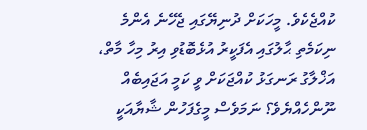ކުއްޖެކެވެ. މީހަކަށް ދުނިޔޭގައި ޖެހޭނެ އެންމެ ނިކަމެތި ޙާލުގައި އެފަކީރު އުޅެބޮޑުވި އިރު މިހާ މާތް، އަޚްލާގު ރަނގަޅު ކުއްޖަކަށް ވީ ކަމީ އަޖައިބެއް ނޫންހެއްޔެވެ؟ ނަމަވެސް މީގެފަހުން ޝާޔާއަކީ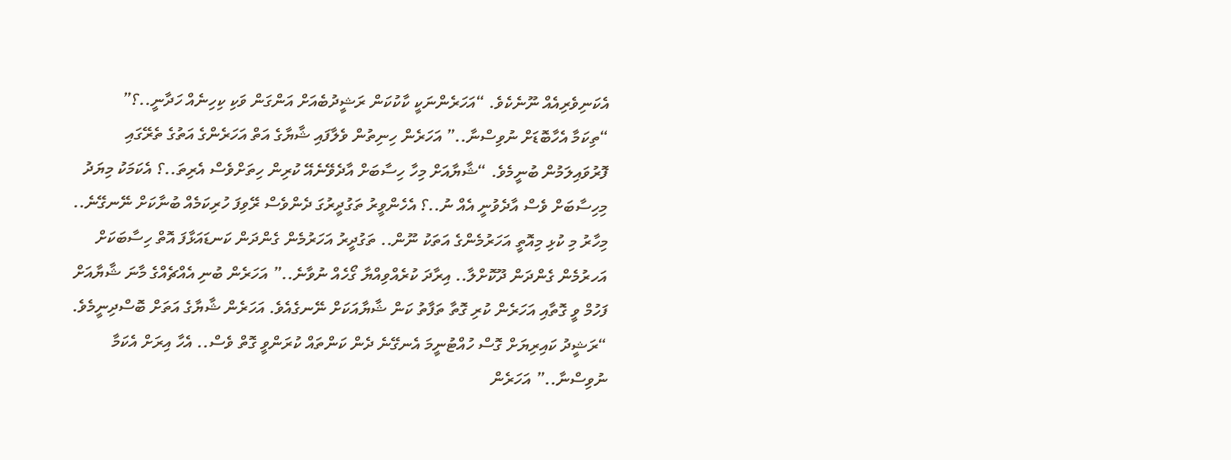އެކަނިވެރިއެއް ނޫނެކެވެ. “އަހަރެންނަކީ ކާކުކަން ރަޝީދުބެއަށް އަންގަން ވަކި ކިހިނެއް ހަދާނީ..؟”
“ތިކަމާ އެހާބޮޑަށް ނުވިސްނާ..” އަހަރެން ހިނިތުން ވެލާފައި ޝާޔާގެ އަތް އަހަރެންގެ އަތުގެ ތެރޭގައި ފޮރުވައިލަމުން ބުނީމެވެ. “ޝާޔާއަށް މިހާ ހިސާބަށް އާދެވޭނެއޭ ކުރިން ހިތަށްވެސް އެރިތަ..؟ އެކަމަކު މިޔަދު މިހިސާބަށް ވެސް އާދެވުނީ އެއް ނު..؟ އެހެންވީރު ތަގުދީރުގަ ދެންވެސް ރޭވިފަ ހުރިކަމެއް ބުނާކަށް ނޭނގޭނެ.. މިހާރު މި ކުޅި މިއޮތީ އަހަރުމެންގެ އަތަކު ނޫން.. ތަގުދީރު އަހަރުމެން ގެންދަން ކަނޑައަޅާފަ އޮތް ހިސާބަކަށް އަހރުމެން ގެންދަން ދޫކޮށްލާ.. އިރާދަ ކުރެއްވިއްޔާ ގޯހެއް ނުވާނެ..” އަހަރެން ބުނި އެއްޗެއްގެ މާނަ ޝާޔާއަށް ފަހުމް ވީ ގޮތާއި އަހަރެން ކުރި ގޮތާ ތަފާތު ކަން ޝާޔާއަކަށް ނޭނގެއެވެ. އަހަރެން ޝާޔާގެ އަތަށް ބޮސްދިނީމެވެ. “ރަޝީދު ކައިރިޔަށް ގޮސް ހުއްޓުނީމަ އެނގޭނެ ދެން ކަންތައް ކުރަންވީ ގޮތް ވެސް.. އެހާ އިރަށް އެކަމާ ނުވިސްނާ..” އަހަރެން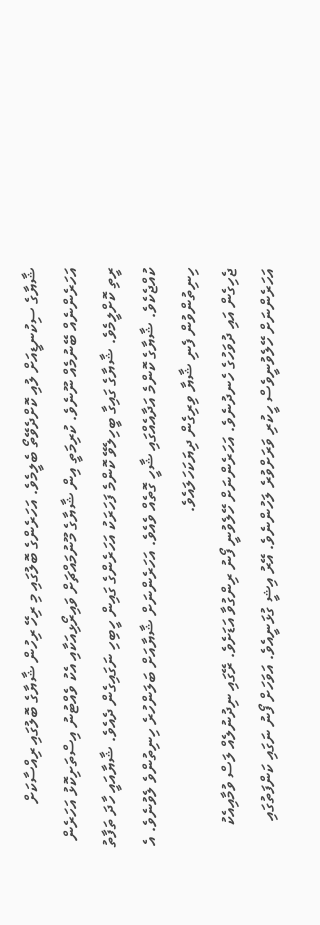ޝާޔާގެ ސިކުނޑީއަށް ލުއި ކޮށްދެވޭތޯ ބެލީމެވެ. އަހަރެންގެ ބޮލުގައި މި ރިހޭ ރިހުން ޝާޔާގެ ބޮލުގައި ރިއްސާކަށް އަހަރެންނެއް ބޭނުމެއް ނޫނެވެ. ކުރިމަތީ އިން ޝާޔާގެ މޫނުމައްޗަށް ވައިރޯޅިއަކާއި އެކު ވެއްޓުނު އިސްތަށިކޮޅު އަހަރެން ރީތި ކޮށްލީމެވެ. ޝާޔާގެ ގައިގާ ބީހިލެވޭ ކޮންމެ ފަހަރަކު އަހަރެންގެ ގައިން ހީބިހި ނަގައިގެން ދެއެވެ. ޝާޔާއައީ ހާދަ ތަފާތު ކުއްޖެކެވެ. ޝާޔާގެ ކޮންމެ އަދާއެއްގައި ޝާހީ ގޮތެއް ވެއެވެ. އަހަރެންނަށް ޝާޔާއަށް ބަލަންހުރެ ހިނިތުންވެ ލެވުނެވެ. އެ ހިނިތުންވުން ފެނި ޝާޔާ ވިރިގެން ދިޔަކަހަލައެވެ.
ޖެހިގެން އައި ދުވަހުގެ ހެނދުނެވެ. އަހަރެންނަށް ހޭލެވުނީ ފޯނު ރިންގުވާ އަޑަށެވެ. ރޭގައި ނިދުނުލެއް ލަސް ވުމާއިއެކު އަހަރެންނަށް ހޭލެވުނީވެސް ހީކުރި ވަރަށްވުރެ ލަހުންނެވެ. އޭރު އިޝީ ގުޅަނީއެވެ. އަވަހަށް ފޯނު ނަގައި ކަންފަތުގައި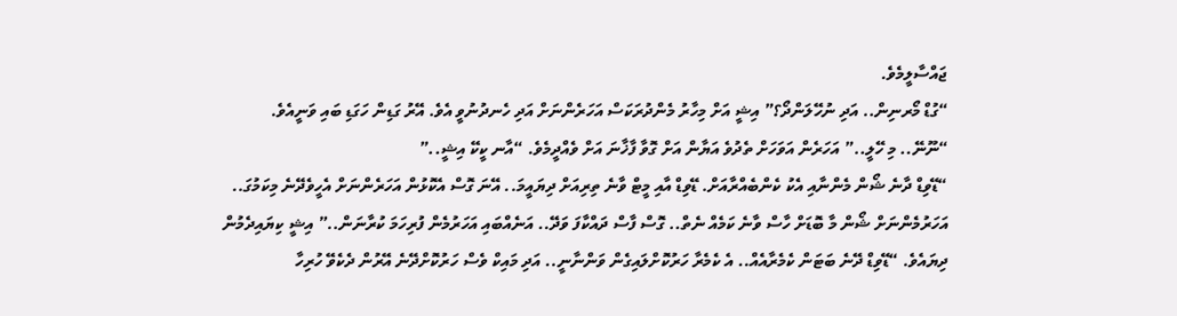ޖައްސާލީމެވެ.
“ގުޑް މޯރނިން.. އަދި ނުހޭލަންދޯ؟” އިޝީ އަށް މިހާރު މެންދުރަކަސް އަހަރެންނަށް އަދި ހެނދުނުވީ އެވެ. އޭރު ގަޑިން ހަގަޑި ބައި ވަނީއެވެ.
“ނޫނޭ.. މި ހޭލީ..” އަހަރެން އަވަހަށް ތެދުވެ އަޔާން އަށް ގޮވާ ފާޚާނަ އަށް ވެއްދީމެވެ. “އާނ ކީކޭ އިޝީ..”
“ޑޭވިޑް ދާނެ ޝޯން މެންނާއި އެކު ކެންބެއްރާއަށް. ޑޭވިޑް އާއި މީޓް ވާނެ ތިރިއަށް ދިޔައީމަ.. އޭނަ ގޮސް އެކޮޅުން އަހަރެންނަށް އެހީވެދޭނެ މިކަމުގަ.. އަހަރުމެންނަށް ޝޯން މާ ބޮޑަށް ހާސް ވާނެ ކަމެއް ނެތް.. ގޮސް ފާސް ދައްކާފަ ވަދޭ.. އަނެއްބައި އަހަރުމެން ފުރިހަމަ ކުރާނަން..” އިޝީ ކިޔައިދެމުން ދިޔައެވެ. “ޑޭވިޑް ދޭނެ ބަޓަން ކެމެރާއެއް.. އެ ކެމެރާ ހަރުކޮށްލައިގެން ވަންނާނީ.. އަދި މައިކް ވެސް ހަރުކޮށްދޭނެ އޭރުން ދެކެވޭ ހުރިހާ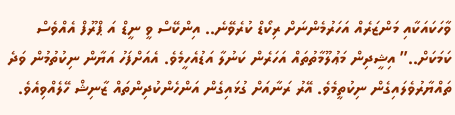ވާހަކައަކާއި މަންޒަރެއް އަހަރުމެންނަށް ރިކޯޑް ކުރެވޭނެ.. އިންކޭސް ވީ ނީޑް އަ ޕްރޫފް އެއްވެސް ކަމަކަށް..” އިޝީދިން މަޢުލޫމާތުތައް އަހަރެން ކަނުލާ އަޑުއެހީމެވެ. އެއަށްފަހު އަޔާން ނިކުތުމުން ވަދެ ތައްޔާރުވެލައިގެން ނިކުތީމެވެ. އޭރު ރަނާއަށް ގުޅައިގެން އަންހެންކުދިންތައް ޒާނިޝް ހޭލެއްވިއެވެ.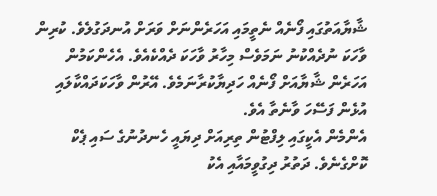ޝާޔާއަތުގައި ފޯނެއް ނެތީމައި އަހަރެންނަށް ވަރަށް އުނދަގުލެވެ. ކުރިން ވާހަކަ ނުދެއްކުނު ނަމަވެސް މިހާރު ވާހަކަ ދެއްކެއެވެ. އެހެންކަމުން އަހަރެން ޝާޔާއަށް ފޯނެއް ހަދިޔާކުރާނަމެވެ. އޭރުން ވާހަކަދައްކާލައި އުޅެން ފަސޭހަ ވާނެތާ އެވެ.
އެންމެން އެކީގައި ލިފްޓުން ތިރިއަށް ދިޔައީ ހެނދުނުގެ ސައި ޕެކް ކޮށްގެނެވެ. ދަތުރު ދިގުވީމައާއި އެކު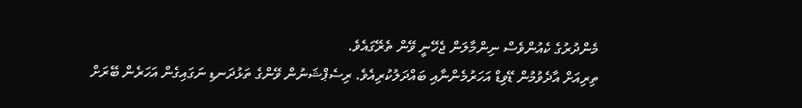މެންދުރުގެ ކެއުންވެސް ނިންމާލަން ޖެހޭނީ ވޭން ތެރޭގައެވެ.
ތިރިއަށް އާދެވުމުން ޑޭވިޑް އަހަރުމެންނާއި ބައްދަލުކުރިއެވެ. ރިސެޕްޝަނުން ވޭންގެ ތަޅުދަނޑި ނަގައިގެން އަހަރެން ބޭރަށް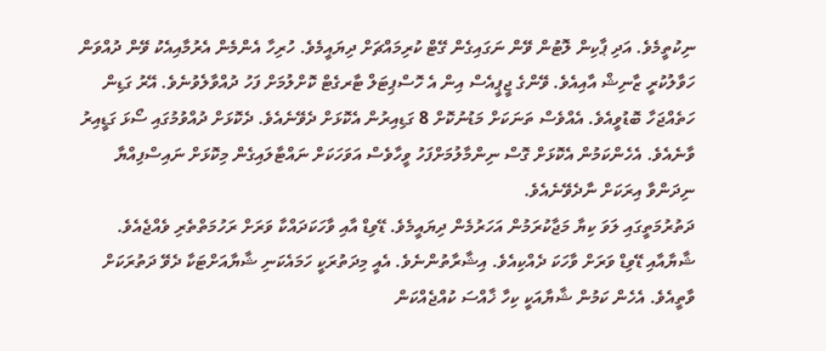ނިކުތީމެވެ. އަދި ޕާކިން ލޮޓުން ވޭން ނަގައިގެން ގޭޓް ކުރިމައްޗަށް ދިޔައީމެވެ. ހުރިހާ އެންމެން އެރުމާއިއެކު ވޭން ދުއްވަން ހަވާލުކުރީ ޒާނިޝް އާއިއެވެ. ވޭންގެ ޖީޕީއެސް އިން އެ ހޮސްޕިޓަލް ޓާރގެޓް ކޮށްލުމަށް ފަހު ދުއްވާލެވުނެވެ. އޭރު ގަޑިން ހަތެއްޖަހާ ބޮޑުވީއެވެ. އެއްވެސް ތަނަކަށް މަޑުނުކޮށް 8 ގަޑިއިރުން އެކޮޅަށް ދެވޭނެއެވެ. ދެކޮޅަށް ދުއްވުމުގައި ސޯޅަ ގަޑީއިރު ވާނެއެވެ. އެހެންކަމުން އެކޮޅަށް ގޮސް ނިންމާލުމަށްފަހު ވީހާވެސް އަވަހަކަށް ނައްޓާލައިގެން މިކޮޅަށް ނައިސްފިއްޔާ ނިދަންވާ އިރަކަށް ނާދެވޭނެއެވެ.
ދަތުރުމަތީގައި ލަވަ ކިޔާ މަޖާކުރަމުން އަހަރުމެން ދިޔައީމެވެ. ޑޭވިޑް އާއި ވާހަކަދައްކާ ވަރަށް ރަހުމަތްތެރި ވެއްޖެއެވެ. ޝާޔާއާއި ޑޭވިޑް ވަރަށް ވާހަކަ ދެއްކިއެވެ. އިޝާރާތުންނެވެ. އެއީ މިދަތުރަކީ ހަމައެކަނި ޝާޔާއަށްޓަކާ ދެވޭ ދަތުރަކަށް ވާތީއެވެ. އެހެން ކަމުން ޝާޔާއަކީ ކިހާ ޚާއްސަ ކުއްޖެއްކަން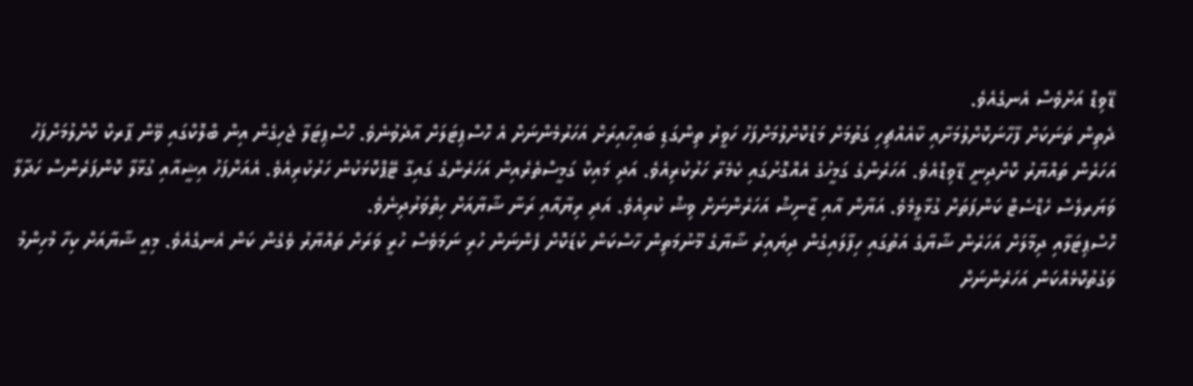ޑޭވިޑް އަށްވެސް އެނގެއެވެ.
ދެތިން ތަނަކަށް ފާހާނަކޮށްލުމަށާއި ކާއެއްޗިހި ގަތުމަށް މަޑުކޮށްލުމަށްފަހު ހަވީރު ތިންގަޑި ބައިހާއިރަށް އަހަރުމެންނަށް އެ ހޮސްޕިޓަލަށް އާދެވުނެވެ. ހޮސްޕިޓަލާ ޖެހިގެން އިން ބްލޮކްގައި ވޭން ޕާރކް ކޮށްލުމަށްފަހު އަހަރެން ތައްޔާރު ކޮށްދިނީ ޑޭވިޑްއެވެ. އަހަރެންގެ ގަމީހުގެ އެއްގޮށުގައި ކެމެރާ ހަރުކުރިއެވެ. އަދި މައިކް ގަމީސްތެރެއިން އަހަރެންގެ ގައިގާ ޓޭޕްކޮޅަކުން ހަރުކުރިއެވެ. އެއަށްފަހު އިޝީއާއި ގުޅާލާ ކޮންފަރެންސް ހަދާލާ ވަޔަރލެސް ހެޑްސެޓް ކަންފަތަށް ގުޅާލީމެވެ. އަޔާން އާއި ޒާނިޝް އަހަރެންނަށް ވިޝް ކުރިއެވެ. އަދި ރިޔާއާއި ރަނާ ޝާޔާއަށް ހިތްވަރުދިނެވެ.
ހޮސްޕިޓަލާއި ދިމާލަށް އަހަރެން ޝާޔާގެ އަތުގައި ހިފާލައިގެން ދިޔައިރު ޝާޔާގެ މޫނުމަތިން ހާސްކަން ކުޑަކޮށް ފެންނަން ހުރި ނަމަވެސް ހުރީ ވަރަށް ތައްޔާރު ވެގެން ކަން އެނގެއެވެ. މިއީ ޝާޔާއަށް ކިހާ މުހިންމު ވަގުތުކޮޅެއްކަން އަހަރެންނަށް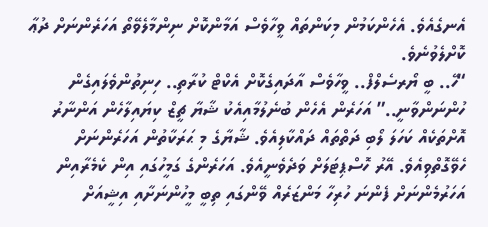އެނގެއެވެ. އެހެންކަމުން މިކަންތައް ވީހާވެސް އަމާންކޮށް ނިންމާލެވޭތޯ އަހަރެންނަށް ދުޢާ ކޮށްލެވުނެވެ.
“ހޭ.. ބީ ޔޯރސެލްފް.. ވީހާވެސް އާދައިގެކޮށް އެކްޓް ކުރާތި.. ހިނިތުންވެލައިގެން ހުންނަންވާނީ..” އަހަރެން އެހެން ބުނެލުމާއިއެކު ޝާޔާ ޗީޒް ކިޔައިލާހެން އަންނާރު އޮށްތަކެއް ކަހަލަ ލޯބި ދަތްތައް ދައްކާލިއެވެ. ޝާޔާގެ މި ޙަރަކާތުން އަހަރެންނަށް ހެވޭގޮތްވިއެވެ. އޭރު ހޮސްޕިޓަލަށް ވަދެވެނީއެވެ. އަހަރެންގެ ގަމީހުގައި އިން ކެމެރާއިން އަހަރުމެންނަށް ފެންނަ ހުރިހާ މަންޒަރެއް ވޭންގައި ތިބީ މީހުންނަށާއި އިޝީއަށް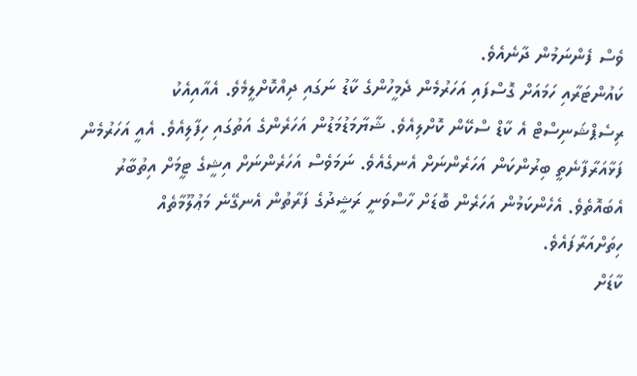ވެސް ފެންނަމުން ދާނެއެވެ.
ކައުންޓަރާއި ހަމައަށް ގޮސްފައި އަހަރުމެން ދެމީހުންގެ ކާޑު ނަގައި ދިއްކޮށްލީމެވެ. އެއާއިއެކު ރިސެޕްޝަނިސްޓް އެ ކާޑް ސްކޭން ކޮށްލިއެވެ. ޝާޔާމަޑުމަޑުން އަހަރެންގެ އަތުގައި ހިފާލިއެވެ. އެއީ އަހަރުމެން ފަޅާއަރާފާނެތީ ބިރުންކަން އަހަރެންނަށް އެނގެއެވެ. ނަމަވެސް އަހަރެންނަށް އިޝީގެ ޓީމަށް އިތުބާރު އެބައޮތެވެ. އެހެންކަމުން އަހަރެން ބޮޑަށް ހާސްވަނީ ރަޝީދުގެ ފަރާތުން އެނގޭނެ މަޢުލޫމާތެއް ހިތަށްއަރާފައެވެ.
ކާޑަށް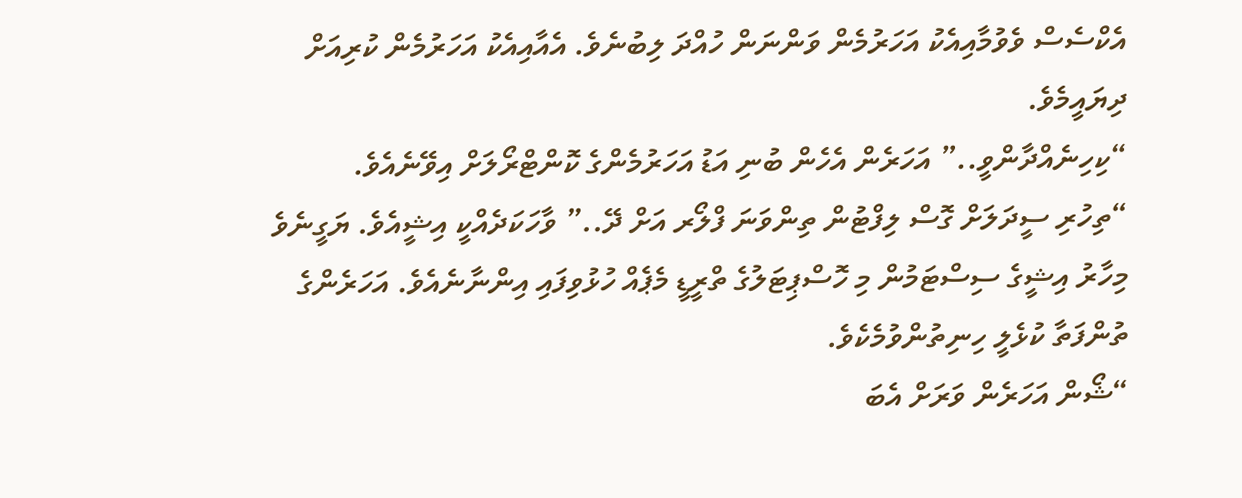އެކްސެސް ވެވުމާއިއެކު އަހަރުމެން ވަންނަން ހުއްދަ ލިބުނެވެ. އެއާއިއެކު އަހަރުމެން ކުރިއަށް ދިޔައީމެވެ.
“ކިހިނެއްދާންވީ..” އަހަރެން އެހެން ބުނި އަޑު އަހަރުމެންގެ ކޮންޓްރޯލަށް އިވޭނެއެވެ.
“ތިހުރި ސީދަލަށް ގޮސް ލިފްޓުން ތިންވަނަ ފްލޯރ އަށް ދޭ..” ވާހަކަދެއްކީ އިޝީއެވެ. ޔަގީނެވެ މިހާރު އިޝީގެ ސިސްޓަމުން މި ހޮސްޕިޓަލުގެ ތްރީޑީ މެޕެއް ހުޅުވިފައި އިންނާނެއެވެ. އަހަރެންގެ ތުންފަތާ ކުޅެލީ ހިނިތުންވުމެކެވެ.
“ޝޯން އަހަރެން ވަރަށް އެބަ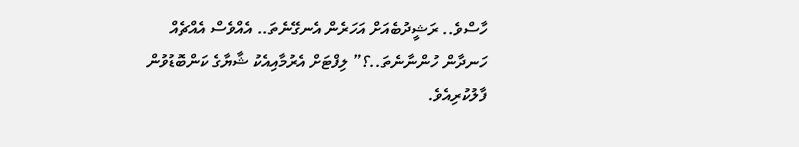ހާސްވެ.. ރަޝީދުބެއަށް އަހަރެން އެނގޭނެތަ.. އެއްވެސް އެއްޗެއް ހަނދާން ހުންނާނެތަ..؟” ލިފްޓަށް އެރުމާއިއެކު ޝާޔާގެ ކަންބޮޑުވުން ފާލުކުރިއެވެ.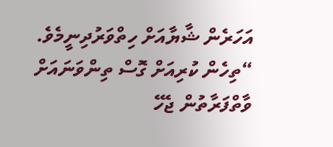އަހަރެން ޝާޔާއަށް ހިތްވަރުދިނީމެވެ.
“ތިހެން ކުރިއަށް ގޮސް ތިންވަނައަށް ވާތްފަރާތުން ޖެހޭ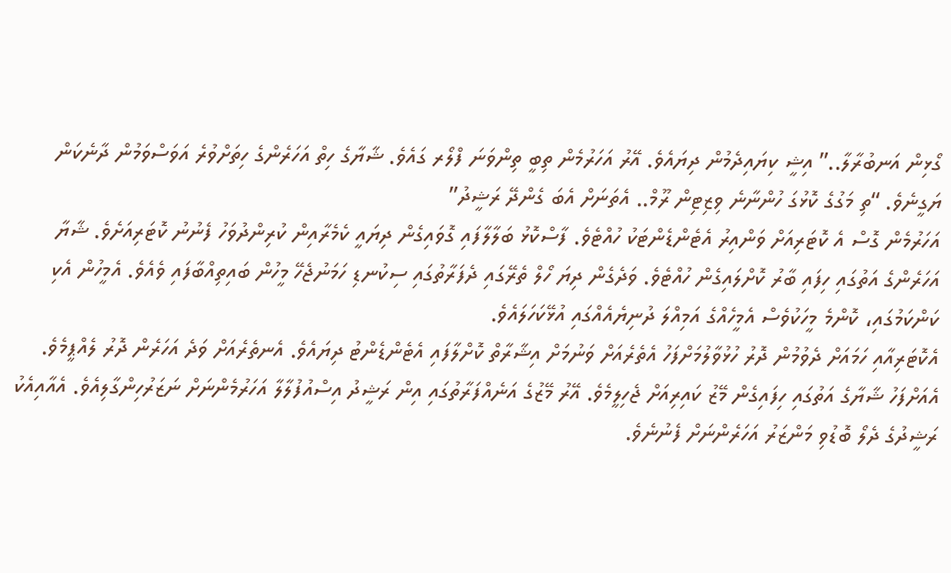ގޯޅިން އަނބުރާލާ..” އިޝީ ކިޔައިދެމުން ދިޔައެވެ. އޭރު އަހަރުމެން ތިބީ ތިންވަނަ ފްލޯރ ގައެވެ. ޝާޔާގެ ހިތް އަހަރެންގެ ހިތަށްވުރެ އަވަސްވަމުން ދާނެކަން ޔަގީނެވެ. “ތި މަގުގެ ކޮޅުގަ ހުންނާނެ ވިޒިޓިން ރޫމް.. އެތަނަށް އެބަ ގެންދޭ ރަޝީދު”
އަހަރުމެން ގޮސް އެ ކޮޓަރިއަށް ވަންއިރު އެޓެންޑެންޓަކު ހުއްޓެވެ. ފާސްކޮޅު ބަލާލާފައި ގޮވައިގެން ދިޔައީ ކެމެރާއިން ކުރިންދުވަހު ފެނުނު ކޮޓަރިއަށެވެ. ޝާޔާ އަހަރެންގެ އަތުގައި ހިފައި ބާރު ކޮށްލައިގެން ހުއްޓެވެ. ވަދެގެން ދިޔަ ހޯލް ތެރޭގައި ދެފަރާތުގައި ސިކުނޑި ހަމަނުޖެހޭ މީހުން ބައިތިއްބާފައި ވެއެވެ. އެމީހުން އެކި ކަންކަމުގައި، ކޮންމެ މީހަކުވެސް އެމީހެއްގެ އަމިއްލަ ދުނިޔެއެއްގައި އުޅޭކަހަލައެވެ.
އެކޮޓަރިއާއި ހަމައަށް ދެވުމުން ދޮރު ހުޅުވާލުމަށްފަހު އެތެރެއަށް ވަނުމަށް އިޝާރާތް ކޮށްލާފައި އެޓެންޑެންޓު ދިޔައެވެ. އެނތެރެއަށް ވަދެ އަހަރެން ދޮރު ލެއްޕީމެވެ. އެއަށްފަހު ޝާޔާގެ އަތުގައި ހިފައިގެން މޭޒު ކައިރިއަށް ޖެހިލީމެވެ. އޭރު މޭޒުގެ އަނެއްފަރާތުގައި އިން ރަޝީދު އިސްއުފުލާލާ އަހަރުމެންނަށް ނަޒަރުހިންގާލިއެވެ. އެއާއިއެކު ރަޝީދުގެ ދެލޯ ބޮޑުވި މަންޒަރު އަހަރެންނަށް ފެނުނެވެ.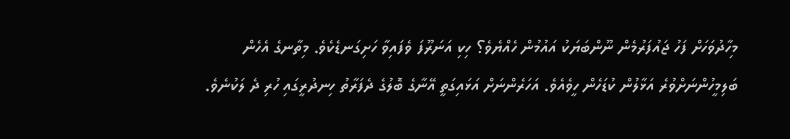މިހާދުވަހަށް ފަހު ޖައުފަރުމެން ނޫންބަޔަކު އައުމުން ހެއްޔެވެ؟ ހިކި އަނަރޫފަ ވެފައިވާ ހަށިގަނޑެކެވެ. މިތާނގެ އެހެން ބަލިމީހުންނަށްވުރެ އަޅާލުން ކުޑަހެން ހީވެއެވެ. އަހަރެންނަށް އަޅައިގަތީ އޭނާގެ ބޮލުގެ ދެފަރާތު ހިނދުރީގައި ހުރި ދެ ލަކުނެވެ.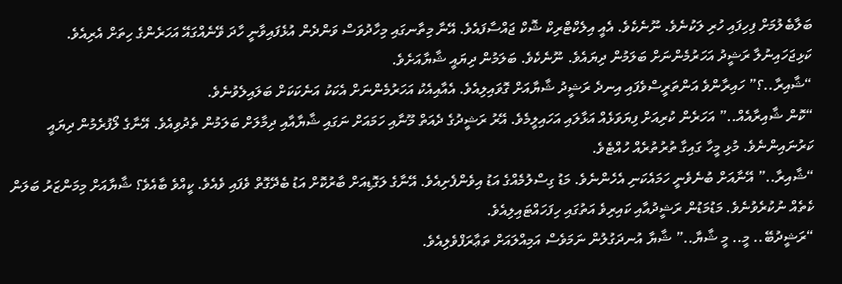ބަލާބެލުމަށް ފިހިފައި ހުރި ލަކުނެވެ. ނޫނެކެވެ. އެއީ އިލެކްޓްރިކް ޝޮކް ޖައްސާފައެވެ. އޭނާ މިތާނގައި މިހާދުވަސް ވަންދެން އުޅެފައިވާނީ ހާދަ ވޭނެއްގައޭ އަހަރެންގެ ހިތަށް އެރިއެވެ.
ކަޅިޖަހައިނުލާ ރަޝީދު އަހަރުމެންނަށް ބަލަމުން ދިޔައެވެ. ނޫނެކެވެ. ބަލަމުން ދިޔައީ ޝާޔާއަށެވެ.
“ޝާއިރާ..؟” ހައިރާންވެ އަންތަރީސްވެފައި އިނދެ ރަޝީދު ޝާޔާއަށް ގޮވައިލިއެވެ. އެއާއިއެކު އަހަރުމެންނަށް އެކަކު އަނެކަކަށް ބަލައިލެވުނެވެ.
“ކޮން ޝާއިރާއެއް..” އަހަރެން ކުރިއަށް ފިޔަވަޅެއް އަޅާލައި އަހައިލީމެވެ. އޭރު ރަޝީދުގެ ދެއަތް މޫނާއި ހަމައަށް ނަގައި ޝާޔާއާއި ދިމާލަށް ބަލަމުން ތެދުވިއެވެ. އޭނާގެ ލޯފުރެމުން ދިޔައީ ކަރުނައިންނެވެ. މުޅި މީހާ ގައިގާ ތުރުތުރެއް ހުއްޓެވެ.
“ޝާއިރާ..” އޭނާއަށް ބުނެވެނީ ހަމައެކަނި އެހެންނެވެ. މަޑު ގިސްލުމެއްގެ އަޑު އިވެންފެށިއެވެ. އޭނާގެ ލަގޮޑިއަށް ބާރުކޮށް އަޑު ބެދޭގޮތް ވެފައި ވެއެވެ. ކީއްވެ ބާއެވެ؟ ޝާޔާއަށް މިމަންޒަރު ބަލަން ކެތެއް ނުކުރެވުނެވެ. މަޑުމަޑުން ރަޝީދުއާއި ކައިރިވެ އަތުގައި ހިފަހައްޓައިލިއެވެ.
“ރަޝީދުބޭ.. މީ.. މީ ޝާޔާ..” ޝާޔާ އުނދަގުލުން ނަމަވެސް އަމިއްލައަށް ތަޢާރަފްވެލިއެވެ.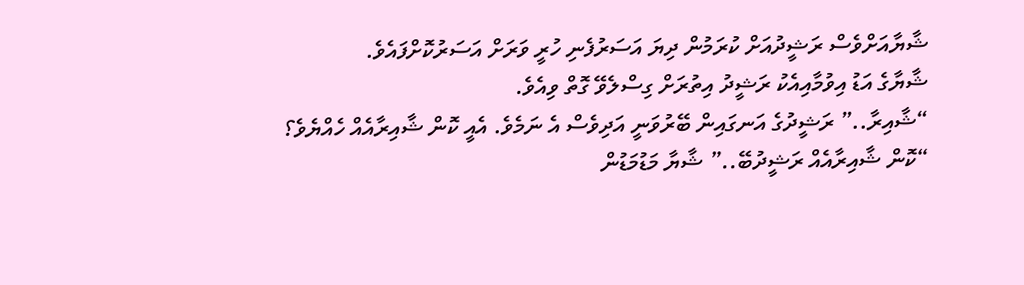ޝާޔާއަށްވެސް ރަޝީދުއަށް ކުރަމުން ދިޔަ އަސަރުފެނި ހުރީ ވަރަށް އަސަރުކޮށްފައެވެ.
ޝާޔާގެ އަޑު އިވުމާއިއެކު ރަޝީދު އިތުރަށް ގިސްލެވޭ ގޮތް ވިއެވެ.
“ޝާއިރާ..” ރަޝީދުގެ އަނގައިން ބޭރުވަނީ އަދިވެސް އެ ނަމެވެ. އެއީ ކޮން ޝާއިރާއެއް ހެއްޔެވެ؟
“ކޮން ޝާއިރާއެއް ރަޝީދުބޭ..” ޝާޔާ މަޑުމަޑުން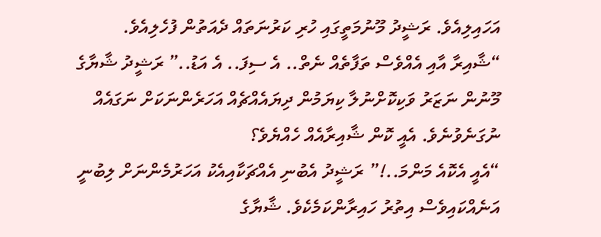އަހައިލިއެވެ. ރަޝީދު މޫނުމަތީގައި ހުރި ކަރުނަތައް ދެއަތުން ފުހެލިއެވެ.
“ޝާއިރާ އާއި އެއްވެސް ތަފާތެއް ނެތް.. އެ ސިފަ.. އެ އަޑު..” ރަޝީދު ޝާޔާގެ މޫނުން ނަޒަރު ވަކިކޮށްނުލާ ކިޔަމުން ދިޔައެއްޗެއް އަހަރެންނަކަށް ނަގައެއް ނުގަނެވުނެވެ. އެއީ ކޮން ޝާއިރާއެއް ހެއްޔެވެ؟
“އެއީ އެކޮއެ މަންމަ..!” ރަޝީދު އެބުނި އެއްޗަކާއިއެކު އަހަރުމެންނަށް ލިބުނީ އަނެއްކައިވެސް އިތުރު ހައިރާންކަމެކެވެ. ޝާޔާގެ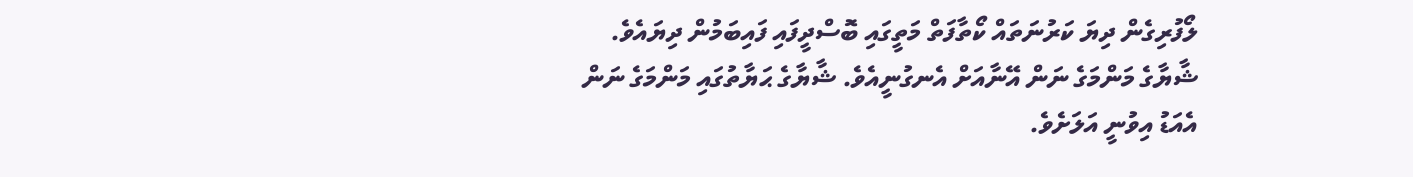ލޯފުރިގެން ދިޔަ ކަރުނަތައް ކޯތާފަތް މަތީގައި ބޮސްދީފައި ފައިބަމުން ދިޔައެވެ. ޝާޔާގެ މަންމަގެ ނަން އޭނާއަށް އެނގުނީއެވެ. ޝާޔާގެ ޙަޔާތުގައި މަންމަގެ ނަން އެއަޑު އިވުނީ އަލަށެވެ.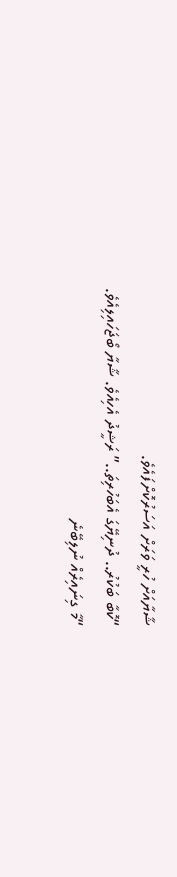ޝާޔާއަށް ހުރީ ވަރަށް އަސަރުކޮށްފައެވެ.
“ކޮބާ ބަކުރު.. ދުނިޔޭގަ އެބަހުރިތަ..” ރަޝީދު އެހިއެވެ. ޝާޔާ ބޯޖަހައިލިއެވެ.
“މާ ގިނައިރެއް ނުލިބޭނެ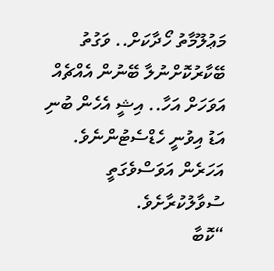މަޢުލޫމާތު ހޯދާކަށް.. ވަގުތު ބޭކާރުކޮށްނުލާ ބޭނުން އެއްޗެއް އަވަހަށް އަހާ.. އިޝީ އެހެން ބުނި އަޑު އިވުނީ ހެޑްސެޓުންނެވެ. އަހަރެން އަވަސްވެގަތީ ސުވާލުކުރާށެވެ.
“ކޮބާ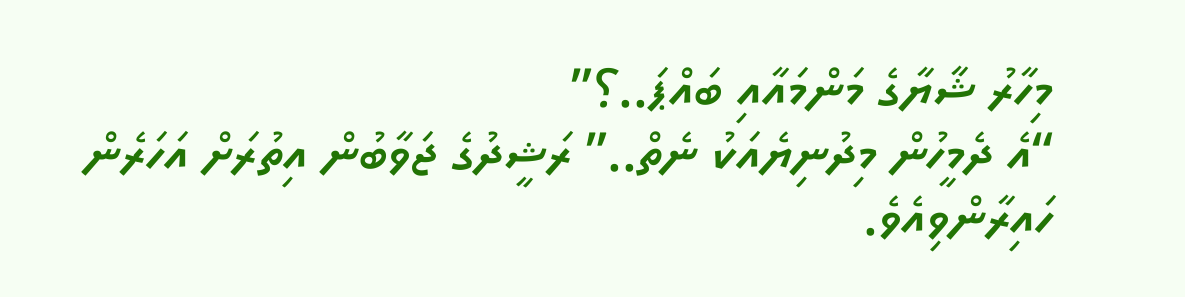މިހާރު ޝާޔާގެ މަންމައާއި ބައްޕަ..؟”
“އެ ދެމީހުން މިދުނިޔެއަކު ނެތް..” ރަޝީދުގެ ޖަވާބުން އިތުރަށް އަހަރެން ހައިރާންވިއެވެ.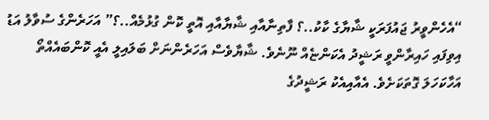“އެހެންވީރު ޖައުފަރަކީ ޝާޔާގެ ކާކު..؟ ފާތިނާއާއި ޝާޔާއާއި އޮތީ ކޮން ގުޅުމެއް..؟” އަހަރެންގެ ސުވާލު އަޑު އިވިފައި ހައިރާންވީ ރަޝީދު އެކަންޏެއް ނޫނެވެ. ޝާޔާވެސް އަހަރެންނަށް ބަލައިލީ އެއީ ކޮންބައެއްތޯ އަހާކަހަލަ ގޮތަކަށެވެ. އެއާއިއެކު ރަޝީދުގެ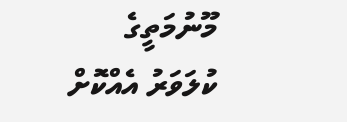މޫނުމަތީގެ ކުލަވަރު އެއްކޮށް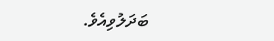ބަދަލުވިއެވެ.